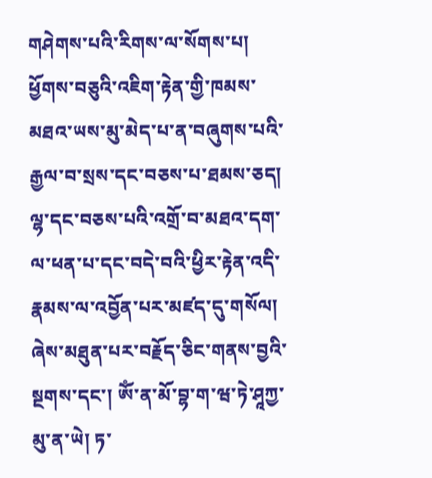གཤེགས་པའི་རིགས་ལ་སོགས་པ། ཕྱོགས་བཅུའི་འཇིག་རྟེན་གྱི་ཁམས་མཐའ་ཡས་མུ་མེད་པ་ན་བཞུགས་པའི་རྒྱལ་བ་སྲས་དང་བཅས་པ་ཐམས་ཅད། ལྷ་དང་བཅས་པའི་འགྲོ་བ་མཐའ་དག་ལ་ཕན་པ་དང་བདེ་བའི་ཕྱིར་རྟེན་འདི་རྣམས་ལ་འབྱོན་པར་མཛད་དུ་གསོལ། ཞེས་མཐུན་པར་བརྗོད་ཅིང་གནས་བྱའི་སྔགས་དང་། ཨོཾ་ན་མོ་བྷ་ག་ཝ་ཏེ་ཤཱཀྱ་མུ་ན་ཡེ། ཏ་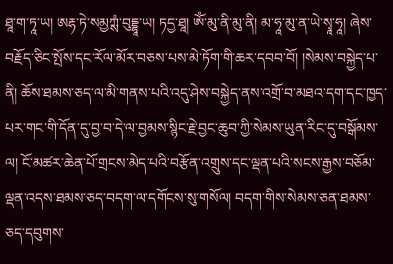ཐཱ་ག་ཏཱ་ཡ། ཨརྷ་ཏེ་སམྱཀྶཾ་བུདྡྷཱ་ཡ། ཏདྱ་ཐཱ། ཨོཾ་མུ་ནི་མུ་ནི། མ་ཧཱ་མུ་ན་ཡེ་སྭཱ་ཧཱ། ཞེས་བརྗོད་ཅིང་སྤོས་དང་རོལ་མོར་བཅས་པས་མེ་ཏོག་གི་ཆར་དབབ་བོ། །སེམས་བསྐྱེད་པ་ནི། ཆོས་ཐམས་ཅད་ལ་མི་གནས་པའི་འདུ་ཤེས་བསྐྱེད་ནས་འགྲོ་བ་མཐའ་དག་དང་ཁྱད་པར་གང་གི་དོན་དུ་བྱ་བ་དེ་ལ་བྱམས་སྙིང་རྗེ་བྱང་ཆུབ་ཀྱི་སེམས་ཡུན་རིང་དུ་བསྒོམས་ལ། ངོ་མཚར་ཆེན་པོ་གྲངས་མེད་པའི་བརྩོན་འགྲུས་དང་ལྡན་པའི་སངས་རྒྱས་བཅོམ་ལྡན་འདས་ཐམས་ཅད་བདག་ལ་དགོངས་སུ་གསོལ། བདག་གིས་སེམས་ཅན་ཐམས་ཅད་དབུགས་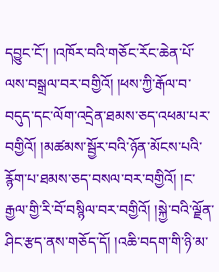དབྱུང་ངོ་། །འཁོར་བའི་གཅོང་རོང་ཆེན་པོ་ལས་བསྒྲལ་བར་བགྱིའོ། །ཕས་ཀྱི་རྒོལ་བ་བདུད་དང་ལོག་འདྲེན་ཐམས་ཅད་འཕམ་པར་བགྱིའོ། །མཚམས་སྦྱོར་བའི་ཉོན་མོངས་པའི་རྙོག་པ་ཐམས་ཅད་བསལ་བར་བགྱིའོ། །ང་རྒྱལ་གྱི་རི་བོ་བསྙིལ་བར་བགྱིའོ། །སྐྱེ་བའི་ལྗོན་ཤིང་རྩད་ནས་གཅོད་དོ། །འཆི་བདག་གི་ཉི་མ་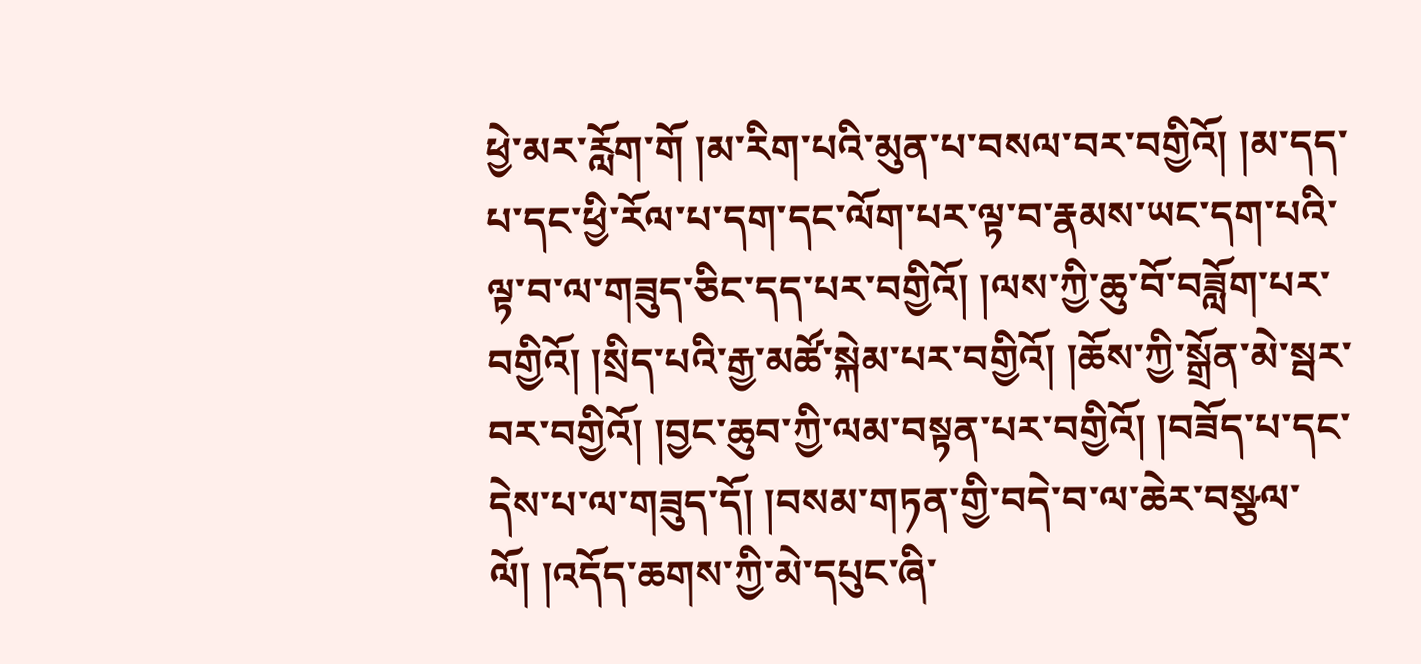ཕྱེ་མར་རློག་གོ །མ་རིག་པའི་མུན་པ་བསལ་བར་བགྱིའོ། །མ་དད་པ་དང་ཕྱི་རོལ་པ་དག་དང་ལོག་པར་ལྟ་བ་རྣམས་ཡང་དག་པའི་ལྟ་བ་ལ་གཟུད་ཅིང་དད་པར་བགྱིའོ། །ལས་ཀྱི་ཆུ་བོ་བཟློག་པར་བགྱིའོ། །སྲིད་པའི་རྒྱ་མཚོ་སྐེམ་པར་བགྱིའོ། །ཆོས་ཀྱི་སྒྲོན་མེ་སྦར་བར་བགྱིའོ། །བྱང་ཆུབ་ཀྱི་ལམ་བསྟན་པར་བགྱིའོ། །བཟོད་པ་དང་དེས་པ་ལ་གཟུད་དོ། །བསམ་གཏན་གྱི་བདེ་བ་ལ་ཆེར་བསྩལ་ལོ། །འདོད་ཆགས་ཀྱི་མེ་དཔུང་ཞི་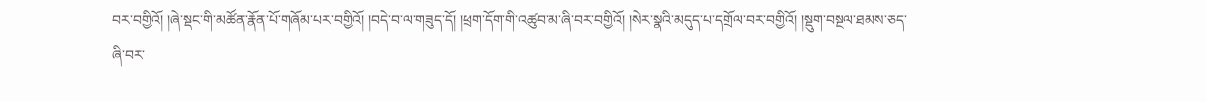བར་བགྱིའོ། །ཞེ་སྡང་གི་མཚོན་རྣོན་པོ་གཞོམ་པར་བགྱིའོ། །བདེ་བ་ལ་གཟུད་དོ། །ཕྲག་དོག་གི་འཚུབ་མ་ཞི་བར་བགྱིའོ། །སེར་སྣའི་མདུད་པ་དགྲོལ་བར་བགྱིའོ། །སྡུག་བསྔལ་ཐམས་ཅད་ཞི་བར་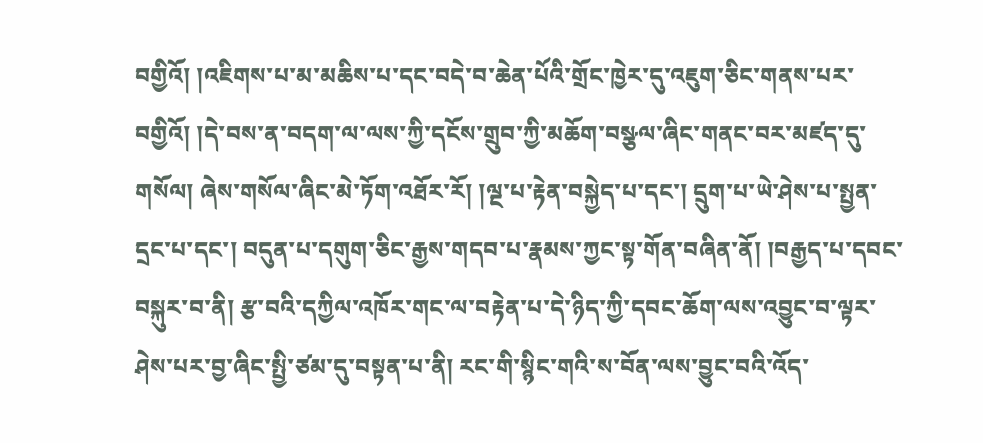བགྱིའོ། །འཇིགས་པ་མ་མཆིས་པ་དང་བདེ་བ་ཆེན་པོའི་གྲོང་ཁྱེར་དུ་འཇུག་ཅིང་གནས་པར་བགྱིའོ། །དེ་བས་ན་བདག་ལ་ལས་ཀྱི་དངོས་གྲུབ་ཀྱི་མཆོག་བསྩལ་ཞིང་གནང་བར་མཛད་དུ་གསོལ། ཞེས་གསོལ་ཞིང་མེ་ཏོག་འཐོར་རོ། །ལྔ་པ་རྟེན་བསྐྱེད་པ་དང་། དྲུག་པ་ཡེ་ཤེས་པ་སྤྱན་དྲང་པ་དང་། བདུན་པ་དགུག་ཅིང་རྒྱས་གདབ་པ་རྣམས་ཀྱང་སྟ་གོན་བཞིན་ནོ། །བརྒྱད་པ་དབང་བསྐུར་བ་ནི། རྩ་བའི་དཀྱིལ་འཁོར་གང་ལ་བརྟེན་པ་དེ་ཉིད་ཀྱི་དབང་ཆོག་ལས་འབྱུང་བ་ལྟར་ཤེས་པར་བྱ་ཞིང་སྤྱི་ཙམ་དུ་བསྟན་པ་ནི། རང་གི་སྙིང་གའི་ས་བོན་ལས་བྱུང་བའི་འོད་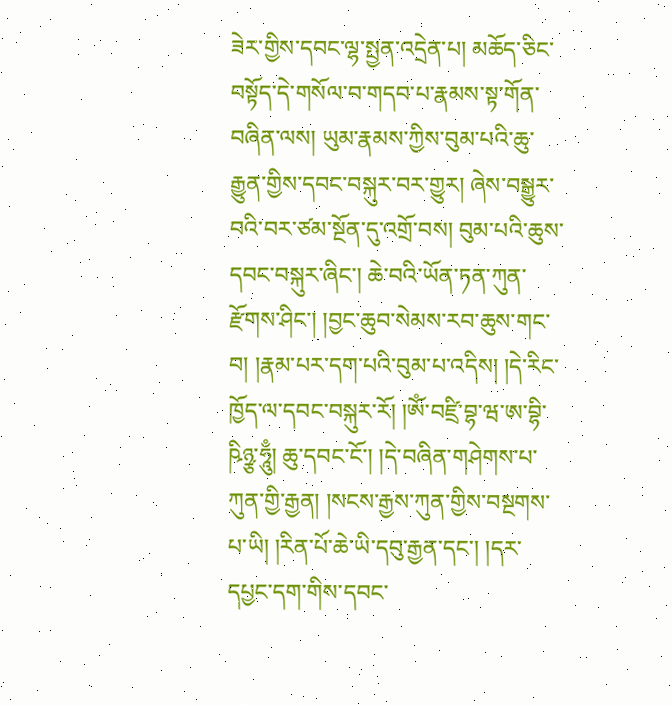ཟེར་གྱིས་དབང་ལྷ་སྤྱན་འདྲེན་པ། མཆོད་ཅིང་བསྟོད་དེ་གསོལ་བ་གདབ་པ་རྣམས་སྟ་གོན་བཞིན་ལས། ཡུམ་རྣམས་ཀྱིས་བུམ་པའི་ཆུ་རྒྱུན་གྱིས་དབང་བསྐུར་བར་གྱུར། ཞེས་བསྒྱུར་བའི་བར་ཙམ་སྔོན་དུ་འགྲོ་བས། བུམ་པའི་ཆུས་དབང་བསྐུར་ཞིང་། ཆེ་བའི་ཡོན་ཏན་ཀུན་རྫོགས་ཤིང་། །བྱང་ཆུབ་སེམས་རབ་ཆུས་གང་བ། །རྣམ་པར་དག་པའི་བུམ་པ་འདིས། །དེ་རིང་ཁྱོད་ལ་དབང་བསྐུར་རོ། །ཨོཾ་བཛྲི་བྷ་ཝ་ཨ་བྷི་ཥིཉྩ་ཧཱུྃ། ཆུ་དབང་ངོ་། །དེ་བཞིན་གཤེགས་པ་ཀུན་གྱི་རྒྱན། །སངས་རྒྱས་ཀུན་གྱིས་བསྔགས་པ་ཡི། །རིན་པོ་ཆེ་ཡི་དབུ་རྒྱན་དང་། །དར་དཔྱང་དག་གིས་དབང་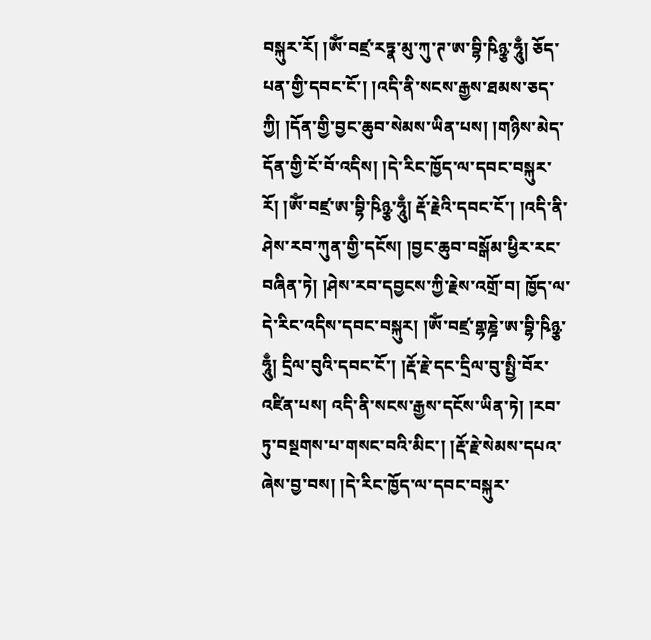བསྐུར་རོ། །ཨོཾ་བཛྲ་རཏྣ་མུ་ཀུ་ཊ་ཨ་བྷི་ཥིཉྩ་ཧཱུྃ། ཅོད་པན་གྱི་དབང་ངོ་། །འདི་ནི་སངས་རྒྱས་ཐམས་ཅད་ཀྱི། །དོན་གྱི་བྱང་ཆུབ་སེམས་ཡིན་པས། །གཉིས་མེད་དོན་གྱི་ངོ་བོ་འདིས། །དེ་རིང་ཁྱོད་ལ་དབང་བསྐུར་རོ། །ཨོཾ་བཛྲ་ཨ་བྷི་ཥིཉྩ་ཧཱུྃ། རྡོ་རྗེའི་དབང་ངོ་། །འདི་ནི་ཤེས་རབ་ཀུན་གྱི་དངོས། །བྱང་ཆུབ་བསྒོམ་ཕྱིར་རང་བཞིན་ཏེ། །ཤེས་རབ་དབྱངས་ཀྱི་རྗེས་འགྲོ་བ། ཁྱོད་ལ་དེ་རིང་འདིས་དབང་བསྐུར། །ཨོཾ་བཛྲ་གྷཎྜེ་ཨ་བྷི་ཥིཉྩ་ཧཱུྃ། དྲིལ་བུའི་དབང་ངོ་། །རྡོ་རྗེ་དང་དྲིལ་བུ་སྤྱི་བོར་འཛིན་པས། འདི་ནི་སངས་རྒྱས་དངོས་ཡིན་ཏེ། །རབ་ཏུ་བསྔགས་པ་གསང་བའི་མིང་། །རྡོ་རྗེ་སེམས་དཔའ་ཞེས་བྱ་བས། །དེ་རིང་ཁྱོད་ལ་དབང་བསྐུར་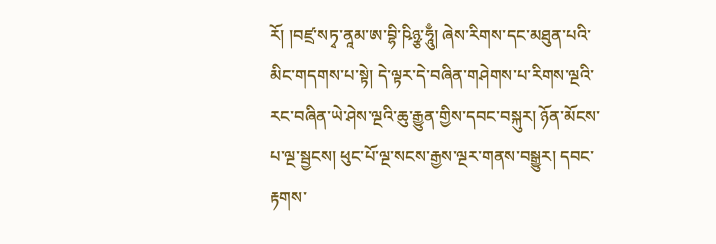རོ། །བཛྲ་སཏྭ་ནཱམ་ཨ་བྷི་ཥིཉྩ་ཧཱུྃ། ཞེས་རིགས་དང་མཐུན་པའི་མིང་གདགས་པ་སྟེ། དེ་ལྟར་དེ་བཞིན་གཤེགས་པ་རིགས་ལྔའི་རང་བཞིན་ཡེ་ཤེས་ལྔའི་ཆུ་རྒྱུན་གྱིས་དབང་བསྐུར། ཉོན་མོངས་པ་ལྔ་སྦྱངས། ཕུང་པོ་ལྔ་སངས་རྒྱས་ལྔར་གནས་བསྒྱུར། དབང་རྟགས་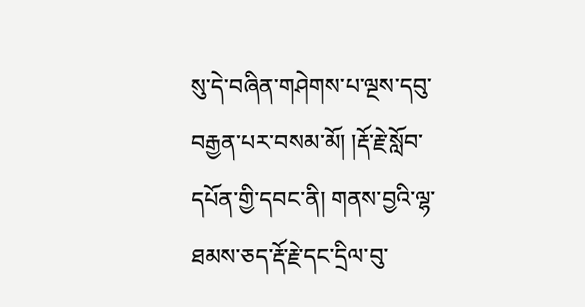སུ་དེ་བཞིན་གཤེགས་པ་ལྔས་དབུ་བརྒྱན་པར་བསམ་མོ། །རྡོ་རྗེ་སློབ་དཔོན་གྱི་དབང་ནི། གནས་བྱའི་ལྷ་ཐམས་ཅད་རྡོ་རྗེ་དང་དྲིལ་བུ་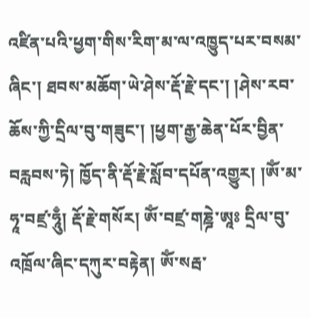འཛིན་པའི་ཕྱག་གིས་རིག་མ་ལ་འཁྱུད་པར་བསམ་ཞིང་། ཐབས་མཆོག་ཡེ་ཤེས་རྡོ་རྗེ་དང་། །ཤེས་རབ་ཆོས་ཀྱི་དྲིལ་བུ་གཟུང་། །ཕྱག་རྒྱ་ཆེན་པོར་བྱིན་བརླབས་ཏེ། ཁྱོད་ནི་རྡོ་རྗེ་སློབ་དཔོན་འགྱུར། །ཨོཾ་མ་ཧཱ་བཛྲ་ཧཱུྃ། རྡོ་རྗེ་གསོར། ཨོཾ་བཛྲ་གཎྜེ་ཨཱཿ དྲིལ་བུ་འཁྲོལ་ཞིང་དཀུར་བརྟེན། ཨོཾ་སརྦ་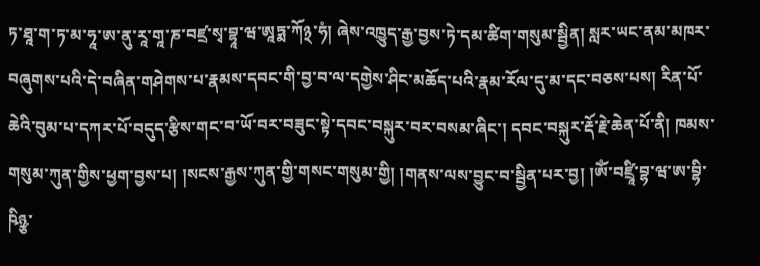ཏ་ཐཱ་ག་ཏ་མ་ཧཱ་ཨ་ནུ་རཱ་གཱ་ཎ་བཛྲ་སྭ་བྷཱ་ཝ་ཨཱཏྨ་ཀོ྅་ཧཾ། ཞེས་འཁྱུད་རྒྱ་བྱས་ཏེ་དམ་ཚིག་གསུམ་སྦྱིན། སླར་ཡང་ནམ་མཁར་བཞུགས་པའི་དེ་བཞིན་གཤེགས་པ་རྣམས་དབང་གི་བྱ་བ་ལ་དགྱེས་ཤིང་མཆོད་པའི་རྣམ་རོལ་དུ་མ་དང་བཅས་པས། རིན་པོ་ཆེའི་བུམ་པ་དཀར་པོ་བདུད་རྩིས་གང་བ་ཡོ་བར་བཟུང་སྟེ་དབང་བསྐུར་བར་བསམ་ཞིང་། དབང་བསྐུར་རྡོ་རྗེ་ཆེན་པོ་ནི། ཁམས་གསུམ་ཀུན་གྱིས་ཕྱག་བྱས་པ། །སངས་རྒྱས་ཀུན་གྱི་གསང་གསུམ་གྱི། །གནས་ལས་བྱུང་བ་སྦྱིན་པར་བྱ། །ཨོཾ་བཛྲཱི་བྷ་ཝ་ཨ་བྷི་ཥིཉྩ་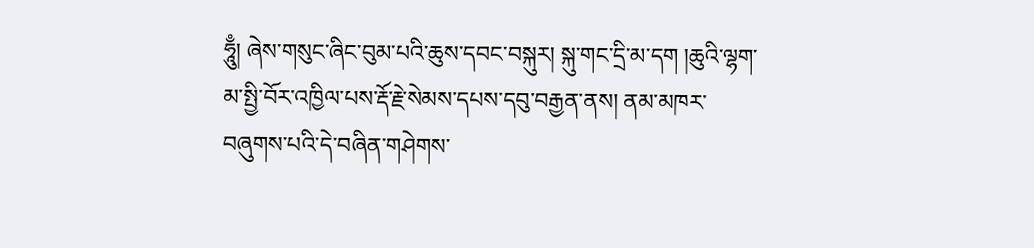ཧཱུྃ། ཞེས་གསུང་ཞིང་བུམ་པའི་ཆུས་དབང་བསྐུར། སྐུ་གང་དྲི་མ་དག །ཆུའི་ལྷག་མ་སྤྱི་བོར་འཁྱིལ་པས་རྡོ་རྗེ་སེམས་དཔས་དབུ་བརྒྱན་ནས། ནམ་མཁར་བཞུགས་པའི་དེ་བཞིན་གཤེགས་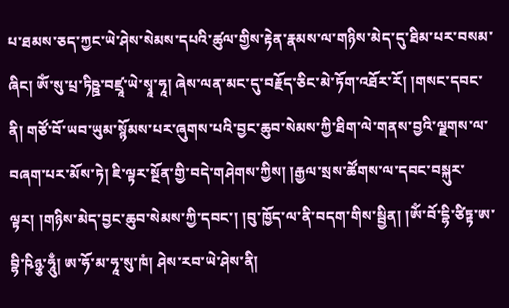པ་ཐམས་ཅད་ཀྱང་ཡེ་ཤེས་སེམས་དཔའི་ཚུལ་གྱིས་རྟེན་རྣམས་ལ་གཉིས་མེད་དུ་ཐིམ་པར་བསམ་ཞིང། ཨོཾ་སུ་པྲ་ཏིཥྛ་བཛྲཱ་ཡེ་སྭཱ་ཧཱ། ཞེས་ལན་མང་དུ་བརྗོད་ཅིང་མེ་ཏོག་འཐོར་རོ། །གསང་དབང་ནི། གཙོ་བོ་ཡབ་ཡུམ་སྙོམས་པར་ཞུགས་པའི་བྱང་ཆུབ་སེམས་ཀྱི་ཐིག་ལེ་གནས་བྱའི་ལྗགས་ལ་བཞག་པར་མོས་ཏེ། ཇི་ལྟར་སྔོན་གྱི་བདེ་གཤེགས་ཀྱིས། །རྒྱལ་སྲས་ཚོགས་ལ་དབང་བསྐུར་ལྟར། །གཉིས་མེད་བྱང་ཆུབ་སེམས་ཀྱི་དབང་། །བུ་ཁྱོད་ལ་ནི་བདག་གིས་སྦྱིན། །ཨོཾ་བོ་དྷི་ཙིཏྟ་ཨ་བྷི་ཥིཉྩ་ཧཱུྃ། ཨ་ཧོ་མ་ཧཱ་སུ་ཁཾ། ཤེས་རབ་ཡེ་ཤེས་ནི།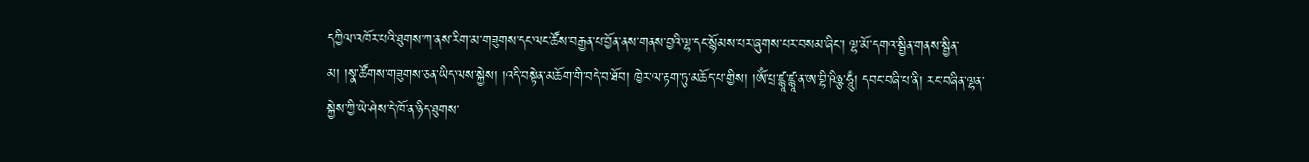དཀྱིལ་འཁོར་པའི་ཐུགས་ཀ་ནས་རིག་མ་གཟུགས་དང་ལང་ཚོས་བརྒྱན་པ་བྱོན་ནས་གནས་བྱའི་ལྷ་དང་སྙོམས་པར་ཞུགས་པར་བསམ་ཞིང་། ལྷ་མོ་དགའ་སྦྱིན་གནས་སྦྱིན་མ། །སྣ་ཚོགས་གཟུགས་ཅན་ཡིད་ལས་སྐྱེས། །འདི་བསྟེན་མཆོག་གི་བདེ་བ་ཐོབ། ཁྱེར་ལ་རྟག་ཏུ་མཆོད་པ་གྱིས། །ཨོཾ་པྲ་ཛྙཱ་ཛྙཱ་ན་ཨ་བྷི་ཥིཉྩ་ཧཱུྃ། དབང་བཞི་པ་ནི། རང་བཞིན་ལྷན་སྐྱེས་ཀྱི་ཡེ་ཤེས་དེ་ཁོ་ན་ཉིད་ཐུགས་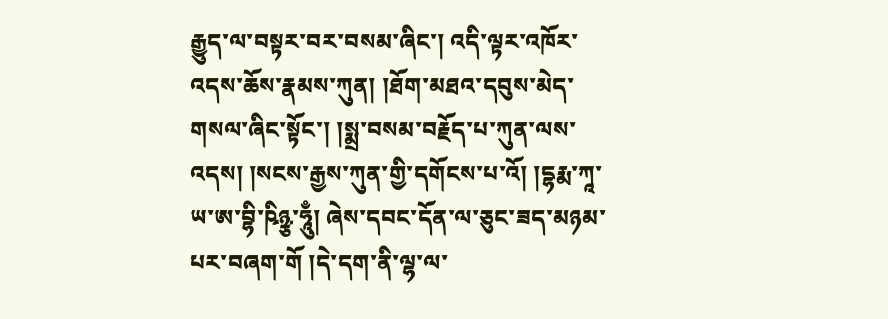རྒྱུད་ལ་བསྟར་བར་བསམ་ཞིང་། འདི་ལྟར་འཁོར་འདས་ཆོས་རྣམས་ཀུན། །ཐོག་མཐའ་དབུས་མེད་གསལ་ཞིང་སྟོང་། །སྨྲ་བསམ་བརྗོད་པ་ཀུན་ལས་འདས། །སངས་རྒྱས་ཀུན་གྱི་དགོངས་པ་འོ། །དྷརྨ་ཀཱ་ཡ་ཨ་བྷི་ཥིཉྩ་ཧཱུྃ། ཞེས་དབང་དོན་ལ་ཅུང་ཟད་མཉམ་པར་བཞག་གོ །དེ་དག་ནི་ལྷ་ལ་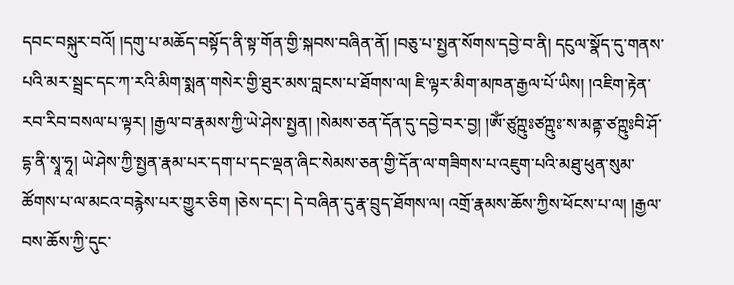དབང་བསྐུར་བའོ། །དགུ་པ་མཆོད་བསྟོད་ནི་སྟ་གོན་གྱི་སྐབས་བཞིན་ནོ། །བཅུ་པ་སྤྱན་སོགས་དབྱེ་བ་ནི། དངུལ་སྣོད་དུ་གནས་པའི་མར་སྦྲང་དང་ཀ་རའི་མིག་སྨན་གསེར་གྱི་ཐུར་མས་བླངས་པ་ཐོགས་ལ། ཇི་ལྟར་མིག་མཁན་རྒྱལ་པོ་ཡིས། །འཇིག་རྟེན་རབ་རིབ་བསལ་པ་ལྟར། །རྒྱལ་བ་རྣམས་ཀྱི་ཡེ་ཤེས་སྤྱན། །སེམས་ཅན་དོན་དུ་དབྱེ་བར་བྱ། །ཨོཾ་ཙུཀྵུཿཙཀྵུཿ་ས་མནྟ་ཙཀྵུཿབི་ཤོ་དྷ་ནི་སྭཱ་ཧཱ། ཡེ་ཤེས་ཀྱི་སྤྱན་རྣམ་པར་དག་པ་དང་ལྡན་ཞིང་སེམས་ཅན་གྱི་དོན་ལ་གཟིགས་པ་འཇུག་པའི་མཐུ་ཕུན་སུམ་ཚོགས་པ་ལ་མངའ་བརྙེས་པར་གྱུར་ཅིག །ཅེས་དང་། དེ་བཞིན་དུ་རྣ་བྲུད་ཐོགས་ལ། འགྲོ་རྣམས་ཆོས་ཀྱིས་ཕོངས་པ་ལ། །རྒྱལ་བས་ཆོས་ཀྱི་དུང་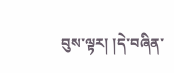བུས་ལྟར། །དེ་བཞིན་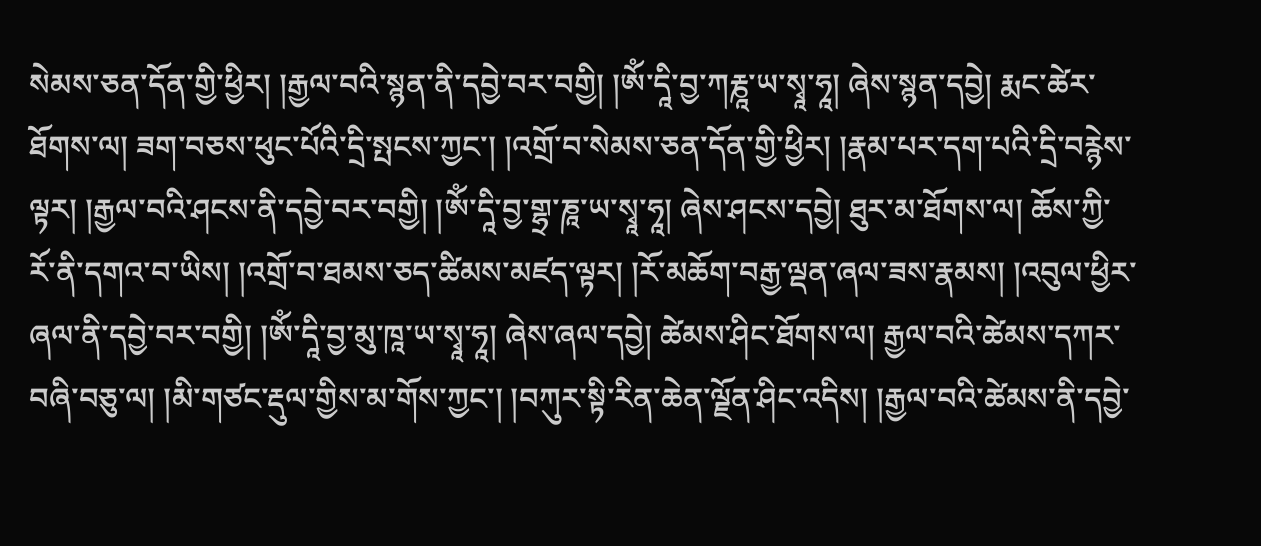སེམས་ཅན་དོན་གྱི་ཕྱིར། །རྒྱལ་བའི་སྙན་ནི་དབྱེ་བར་བགྱི། །ཨོཾ་དཱི་བྱ་ཀརྞཱ་ཡ་སྭཱ་ཧཱ། ཞེས་སྙན་དབྱེ། རྨང་ཚེར་ཐོགས་ལ། ཟག་བཅས་ཕུང་པོའི་དྲི་སྤངས་ཀྱང་། །འགྲོ་བ་སེམས་ཅན་དོན་གྱི་ཕྱིར། །རྣམ་པར་དག་པའི་དྲི་བརྙེས་ལྟར། །རྒྱལ་བའི་ཤངས་ནི་དབྱེ་བར་བགྱི། །ཨོཾ་དཱི་བྱ་གྷྲ་ཎཱ་ཡ་སྭཱ་ཧཱ། ཞེས་ཤངས་དབྱེ། ཐུར་མ་ཐོགས་ལ། ཆོས་ཀྱི་རོ་ནི་དགའ་བ་ཡིས། །འགྲོ་བ་ཐམས་ཅད་ཚིམས་མཛད་ལྟར། །རོ་མཆོག་བརྒྱ་ལྡན་ཞལ་ཟས་རྣམས། །འབུལ་ཕྱིར་ཞལ་ནི་དབྱེ་བར་བགྱི། །ཨོཾ་དཱི་བྱ་མུ་ཁཱ་ཡ་སྭཱ་ཧཱ། ཞེས་ཞལ་དབྱེ། ཚེམས་ཤིང་ཐོགས་ལ། རྒྱལ་བའི་ཚེམས་དཀར་བཞི་བཅུ་ལ། །མི་གཙང་རྡུལ་གྱིས་མ་གོས་ཀྱང་། །བཀུར་སྟི་རིན་ཆེན་ལྗོན་ཤིང་འདིས། །རྒྱལ་བའི་ཚེམས་ནི་དབྱེ་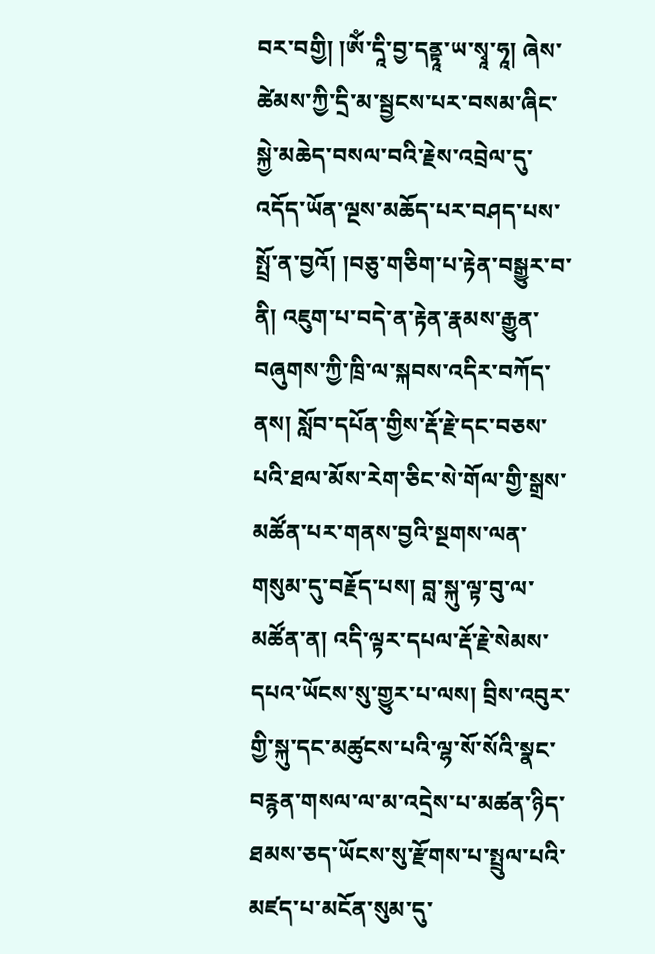བར་བགྱི། །ཨོཾ་དཱི་བྱ་དནྟཱ་ཡ་སྭཱ་ཧཱ། ཞེས་ཚེམས་ཀྱི་དྲི་མ་སྦྱངས་པར་བསམ་ཞིང་སྐྱེ་མཆེད་བསལ་བའི་རྗེས་འབྲེལ་དུ་འདོད་ཡོན་ལྔས་མཆོད་པར་བཤད་པས་སྤྲོ་ན་བྱའོ། །བཅུ་གཅིག་པ་རྟེན་བསྒྱུར་བ་ནི། འཇུག་པ་བདེ་ན་རྟེན་རྣམས་རྒྱུན་བཞུགས་ཀྱི་ཁྲི་ལ་སྐབས་འདིར་བཀོད་ནས། སློབ་དཔོན་གྱིས་རྡོ་རྗེ་དང་བཅས་པའི་ཐལ་མོས་རེག་ཅིང་སེ་གོལ་གྱི་སྒྲས་མཚོན་པར་གནས་བྱའི་སྔགས་ལན་གསུམ་དུ་བརྗོད་པས། བླ་སྐུ་ལྟ་བུ་ལ་མཚོན་ན། འདི་ལྟར་དཔལ་རྡོ་རྗེ་སེམས་དཔའ་ཡོངས་སུ་གྱུར་པ་ལས། བྲིས་འབུར་གྱི་སྐུ་དང་མཚུངས་པའི་ལྷ་སོ་སོའི་སྣང་བརྙན་གསལ་ལ་མ་འདྲེས་པ་མཚན་ཉིད་ཐམས་ཅད་ཡོངས་སུ་རྫོགས་པ་སྤྲུལ་པའི་མཛད་པ་མངོན་སུམ་དུ་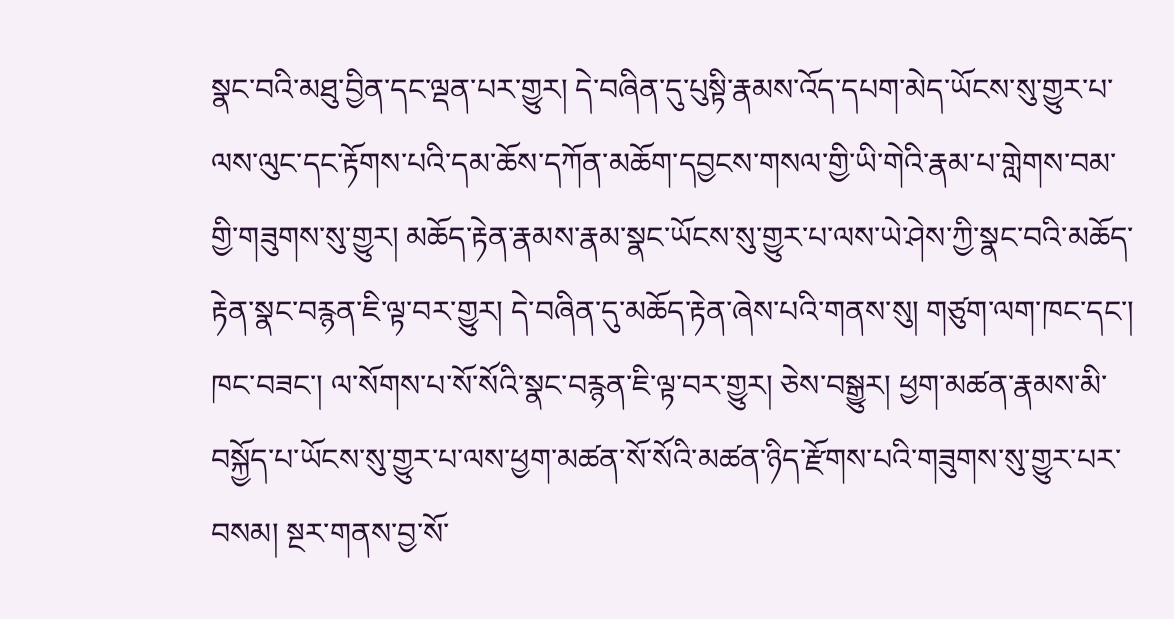སྣང་བའི་མཐུ་བྱིན་དང་ལྡན་པར་གྱུར། དེ་བཞིན་དུ་པུསྟི་རྣམས་འོད་དཔག་མེད་ཡོངས་སུ་གྱུར་པ་ལས་ལུང་དང་རྟོགས་པའི་དམ་ཆོས་དཀོན་མཆོག་དབྱངས་གསལ་གྱི་ཡི་གེའི་རྣམ་པ་གླེགས་བམ་གྱི་གཟུགས་སུ་གྱུར། མཆོད་རྟེན་རྣམས་རྣམ་སྣང་ཡོངས་སུ་གྱུར་པ་ལས་ཡེ་ཤེས་ཀྱི་སྣང་བའི་མཆོད་རྟེན་སྣང་བརྙན་ཇི་ལྟ་བར་གྱུར། དེ་བཞིན་དུ་མཆོད་རྟེན་ཞེས་པའི་གནས་སུ། གཙུག་ལག་ཁང་དང་། ཁང་བཟང་། ལ་སོགས་པ་སོ་སོའི་སྣང་བརྙན་ཇི་ལྟ་བར་གྱུར། ཅེས་བསྒྱུར། ཕྱག་མཚན་རྣམས་མི་བསྐྱོད་པ་ཡོངས་སུ་གྱུར་པ་ལས་ཕྱག་མཚན་སོ་སོའི་མཚན་ཉིད་རྫོགས་པའི་གཟུགས་སུ་གྱུར་པར་བསམ། སྔར་གནས་བྱ་སོ་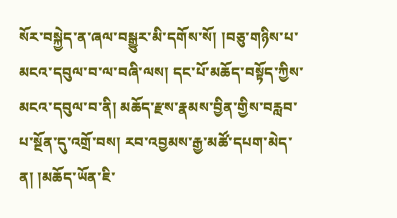སོར་བསྐྱེད་ན་ཞལ་བསྒྱུར་མི་དགོས་སོ། །བཅུ་གཉིས་པ་མངའ་དབུལ་བ་ལ་བཞི་ལས། དང་པོ་མཆོད་བསྟོད་ཀྱིས་མངའ་དབུལ་བ་ནི། མཆོད་རྫས་རྣམས་བྱིན་གྱིས་བརླབ་པ་སྔོན་དུ་འགྲོ་བས། རབ་འབྱམས་རྒྱ་མཚོ་དཔག་མེད་ན། །མཆོད་ཡོན་ཇི་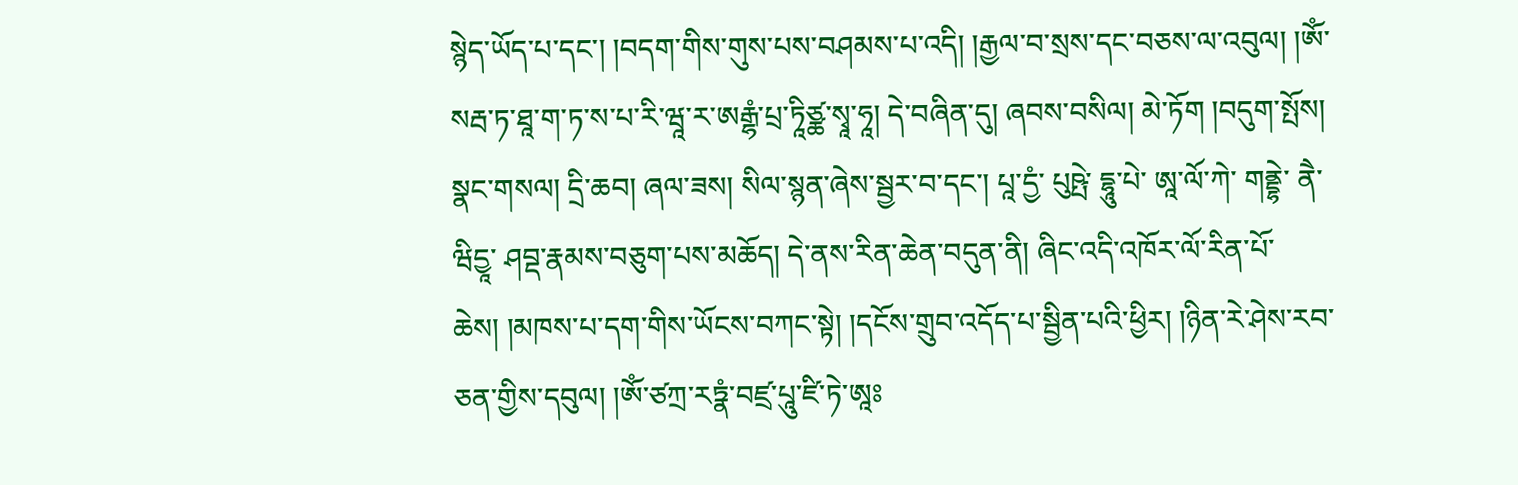སྙེད་ཡོད་པ་དང་། །བདག་གིས་གུས་པས་བཤམས་པ་འདི། །རྒྱལ་བ་སྲས་དང་བཅས་ལ་འབུལ། །ཨོཾ་སརྦ་ཏ་ཐཱ་ག་ཏ་ས་པ་རི་ཝཱ་ར་ཨརྒྷཾ་པྲ་ཏཱིཙྪ་སྭཱ་ཧཱ། དེ་བཞིན་དུ། ཞབས་བསིལ། མེ་ཏོག །བདུག་སྤོས། སྣང་གསལ། དྲི་ཆབ། ཞལ་ཟས། སིལ་སྙན་ཞེས་སྦྱར་བ་དང་། པཱ་དྱཾ་ པུཥྤེ་ དྷཱུ་པེ་ ཨཱ་ལོ་ཀེ་ གནྡྷེ་ ནཻ་ཝིདྱཱ་ ཤབྡ་རྣམས་བཅུག་པས་མཆོད། དེ་ནས་རིན་ཆེན་བདུན་ནི། ཞིང་འདི་འཁོར་ལོ་རིན་པོ་ཆེས། །མཁས་པ་དག་གིས་ཡོངས་བཀང་སྟེ། །དངོས་གྲུབ་འདོད་པ་སྦྱིན་པའི་ཕྱིར། །ཉིན་རེ་ཤེས་རབ་ཅན་གྱིས་དབུལ། །ཨོཾ་ཙཀྲ་རཏྣཾ་བཛྲ་པཱུ་ཛི་ཏེ་ཨཱཿ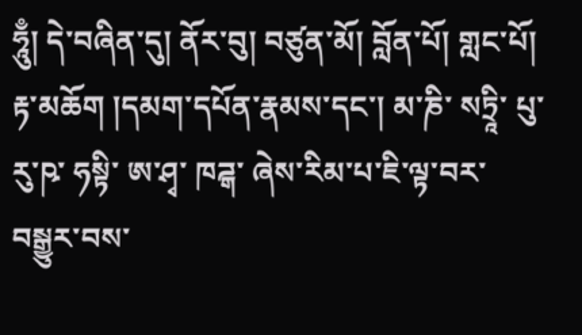ཧཱུྃ། དེ་བཞིན་དུ། ནོར་བུ། བཙུན་མོ། བློན་པོ། གླང་པོ། རྟ་མཆོག །དམག་དཔོན་རྣམས་དང་། མ་ཎི་ སཏྲཱི་ པུ་རུ་ཥ་ ཧསྟི་ ཨ་ཤྭ་ ཁཌྒ་ ཞེས་རིམ་པ་ཇི་ལྟ་བར་བསྒྱུར་བས་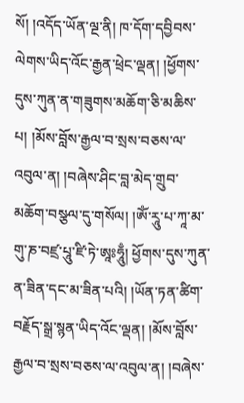སོ། །འདོད་ཡོན་ལྔ་ནི། ཁ་དོག་དབྱིབས་ལེགས་ཡིད་འོང་རྒྱན་ཕྲེང་ལྡན། །ཕྱོགས་དུས་ཀུན་ན་གཟུགས་མཆོག་ཅི་མཆིས་པ། །མོས་བློས་རྒྱལ་བ་སྲས་བཅས་ལ་འབུལ་ན། །བཞེས་ཤིང་བླ་མེད་གྲུབ་མཆོག་བསྩལ་དུ་གསོལ། །ཨོཾ་རཱུ་པ་ཀཱ་མ་གུ་ཎ་བཛྲ་པཱུ་ཛི་ཏེ་ཨཱཿཧཱུྃ། ཕྱོགས་དུས་ཀུན་ན་ཟིན་དང་མ་ཟིན་པའི། །ཡོན་ཏན་ཚིག་བརྗོད་སྒྲ་སྙན་ཡིད་འོང་ལྡན། །མོས་བློས་རྒྱལ་བ་སྲས་བཅས་ལ་འབུལ་ན། །བཞེས་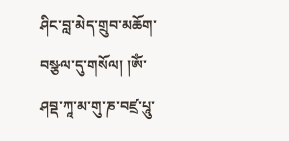ཤིང་བླ་མེད་གྲུབ་མཆོག་བསྩལ་དུ་གསོལ། །ཨོཾ་ཤབྡ་ཀཱ་མ་གུ་ཎ་བཛྲ་པཱུ་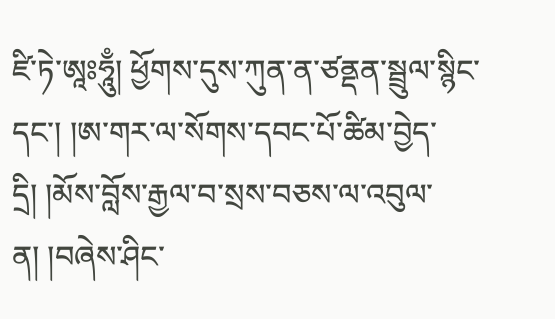ཛི་ཏེ་ཨཱཿཧཱུྃ། ཕྱོགས་དུས་ཀུན་ན་ཙནྡན་སྦྲུལ་སྙིང་དང་། །ཨ་གར་ལ་སོགས་དབང་པོ་ཚིམ་བྱེད་དྲི། །མོས་བློས་རྒྱལ་བ་སྲས་བཅས་ལ་འབུལ་ན། །བཞེས་ཤིང་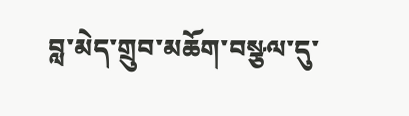བླ་མེད་གྲུབ་མཆོག་བསྩལ་དུ་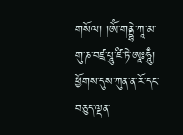གསོལ། །ཨོཾ་གནྡྷེ་ཀཱ་མ་གུ་ཎ་བཛྲ་པཱུ་ཛི་ཏེ་ཨཱཿཧཱུྃ། ཕྱོགས་དུས་ཀུན་ན་རོ་དང་བཅུད་ལྡན་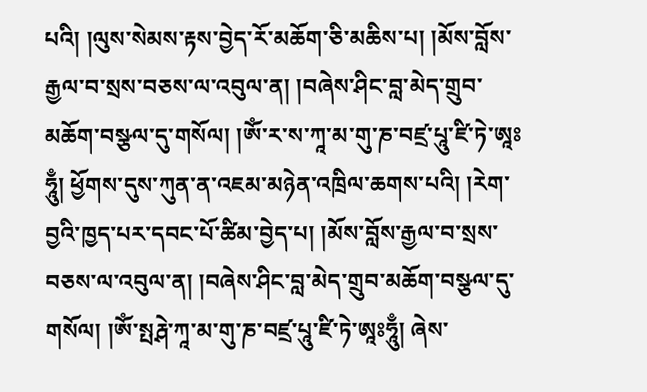པའི། །ལུས་སེམས་རྟས་བྱེད་རོ་མཆོག་ཅི་མཆིས་པ། །མོས་བློས་རྒྱལ་བ་སྲས་བཅས་ལ་འབུལ་ན། །བཞེས་ཤིང་བླ་མེད་གྲུབ་མཆོག་བསྩལ་དུ་གསོལ། །ཨོཾ་ར་ས་ཀཱ་མ་གུ་ཎ་བཛྲ་པཱུ་ཛི་ཏེ་ཨཱཿཧཱུྃ། ཕྱོགས་དུས་ཀུན་ན་འཇམ་མཉེན་འཁྲིལ་ཆགས་པའི། །རེག་བྱའི་ཁྱད་པར་དབང་པོ་ཚིམ་བྱེད་པ། །མོས་བློས་རྒྱལ་བ་སྲས་བཅས་ལ་འབུལ་ན། །བཞེས་ཤིང་བླ་མེད་གྲུབ་མཆོག་བསྩལ་དུ་གསོལ། །ཨོཾ་སྤརྴེ་ཀཱ་མ་གུ་ཎ་བཛྲ་པཱུ་ཛི་ཏེ་ཨཱཿཧཱུྃ། ཞེས་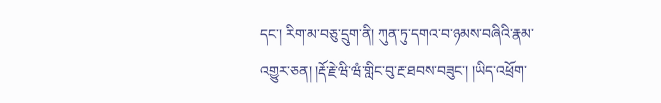དང་། རིག་མ་བཅུ་དྲུག་ནི། ཀུན་ཏུ་དགའ་བ་ཉམས་བཞིའི་རྣམ་འགྱུར་ཅན། །རྡོ་རྗེ་ཝི་ཝཾ་གླིང་བུ་རྔ་ཐབས་བཟུང་། །ཡིད་འཕྲོག་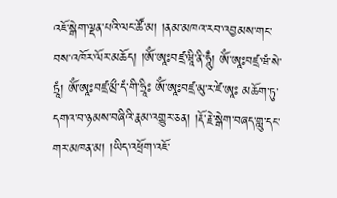འཇོ་སྒེག་ལྡན་པའི་ལང་ཚོ་མ། །ནམ་མཁའ་རབ་འབྱམས་གང་བས་འཁོར་ལོར་མཆོད། །ཨོཾ་ཨཱཿབཛྲ་ཝཱི་ནི་ཧཱུྃ། ཨོཾ་ཨཱཿབཛྲ་ཝཾ་སེ་ཏྲཱཾ། ཨོཾ་ཨཱཿབཛྲ་མྲྀ་དཾ་གི་ཧྲཱིཿ ཨོཾ་ཨཱཿབཛྲ་མུ་ར་ཛེ་ཨཱཿ མཆོག་ཏུ་དགའ་བ་ཉམས་བཞིའི་རྣམ་འགྱུར་ཅན། །རྡོ་རྗེ་སྒེག་བཞད་གླུ་དང་གར་མཁན་མ། །ཡིད་འཕྲོག་འཇོ་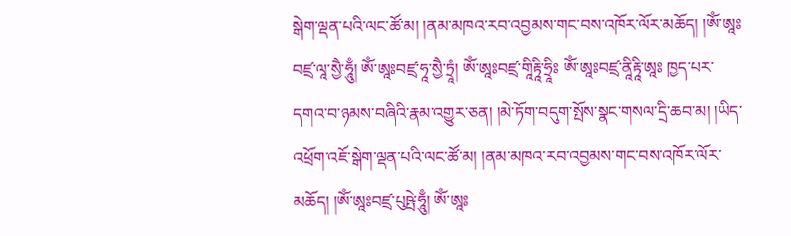སྒེག་ལྡན་པའི་ལང་ཚོ་མ། །ནམ་མཁའ་རབ་འབྱམས་གང་བས་འཁོར་ལོར་མཆོད། །ཨོཾ་ཨཱཿབཛྲ་ལཱ་སྱཻ་ཧཱུྃ། ཨོཾ་ཨཱཿབཛྲ་ཧཱ་སྱཻ་ཏྲཱཾ། ཨོཾ་ཨཱཿབཛྲ་གཱིརྟཱི་ཧྲཱིཿ ཨོཾ་ཨཱཿབཛྲ་ནཱིརྟཱི་ཨཱཿ ཁྱད་པར་དགའ་བ་ཉམས་བཞིའི་རྣམ་འགྱུར་ཅན། །མེ་ཏོག་བདུག་སྤོས་སྣང་གསལ་དྲི་ཆབ་མ། །ཡིད་འཕྲོག་འཇོ་སྒེག་ལྡན་པའི་ལང་ཚོ་མ། །ནམ་མཁའ་རབ་འབྱམས་གང་བས་འཁོར་ལོར་མཆོད། །ཨོཾ་ཨཱཿབཛྲ་པུཥྤེ་ཧཱུྃ། ཨོཾ་ཨཱཿ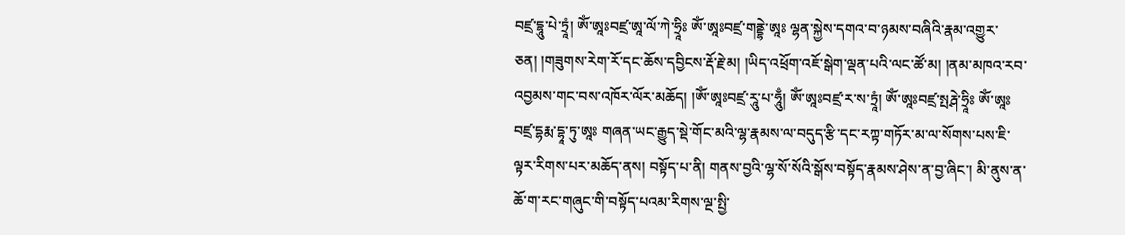བཛྲ་དྷཱུ་པེ་ཏྲཱཾ། ཨོཾ་ཨཱཿབཛྲ་ཨཱ་ལོ་ཀེ་ཧྲཱིཿ ཨོཾ་ཨཱཿབཛྲ་གནྡྷེ་ཨཱཿ ལྷན་སྐྱེས་དགའ་བ་ཉམས་བཞིའི་རྣམ་འགྱུར་ཅན། །གཟུགས་རེག་རོ་དང་ཆོས་དབྱིངས་རྡོ་རྗེ་མ། །ཡིད་འཕྲོག་འཇོ་སྒེག་ལྡན་པའི་ལང་ཚོ་མ། །ནམ་མཁའ་རབ་འབྱམས་གང་བས་འཁོར་ལོར་མཆོད། །ཨོཾ་ཨཱཿབཛྲ་རཱུ་པ་ཧཱུྃ། ཨོཾ་ཨཱཿབཛྲ་ར་ས་ཏྲཱཾ། ཨོཾ་ཨཱཿབཛྲ་སྤརྴེ་ཧྲཱིཿ ཨོཾ་ཨཱཿབཛྲ་དྷརྨ་དྷཱ་ཏུ་ཨཱཿ གཞན་ཡང་རྒྱུད་སྡེ་གོང་མའི་ལྷ་རྣམས་ལ་བདུད་རྩི་དང་རཀྟ་གཏོར་མ་ལ་སོགས་པས་ཇི་ལྟར་རིགས་པར་མཆོད་ནས། བསྟོད་པ་ནི། གནས་བྱའི་ལྷ་སོ་སོའི་སྒོས་བསྟོད་རྣམས་ཤེས་ན་བྱ་ཞིང་། མི་ནུས་ན་ཆོ་ག་རང་གཞུང་གི་བསྟོད་པའམ་རིགས་ལྔ་སྤྱི་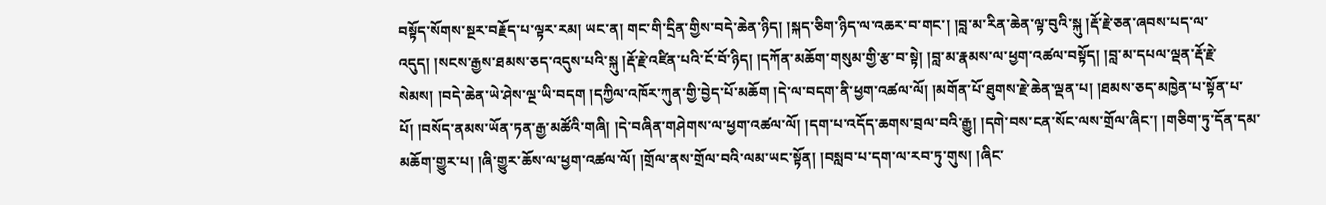བསྟོད་སོགས་སྔར་བརྗོད་པ་ལྟར་རམ། ཡང་ན། གང་གི་དྲིན་གྱིས་བདེ་ཆེན་ཉིད། །སྐད་ཅིག་ཉིད་ལ་འཆར་བ་གང་། །བླ་མ་རིན་ཆེན་ལྟ་བུའི་སྐུ །རྡོ་རྗེ་ཅན་ཞབས་པད་ལ་འདུད། །སངས་རྒྱས་ཐམས་ཅད་འདུས་པའི་སྐུ །རྡོ་རྗེ་འཛིན་པའི་ངོ་བོ་ཉིད། །དཀོན་མཆོག་གསུམ་གྱི་རྩ་བ་སྟེ། །བླ་མ་རྣམས་ལ་ཕྱག་འཚལ་བསྟོད། །བླ་མ་དཔལ་ལྡན་རྡོ་རྗེ་སེམས། །བདེ་ཆེན་ཡེ་ཤེས་ལྔ་ཡི་བདག །དཀྱིལ་འཁོར་ཀུན་གྱི་བྱེད་པོ་མཆོག །དེ་ལ་བདག་ནི་ཕྱག་འཚལ་ལོ། །མགོན་པོ་ཐུགས་རྗེ་ཆེན་ལྡན་པ། །ཐམས་ཅད་མཁྱེན་པ་སྟོན་པ་པོ། །བསོད་ནམས་ཡོན་ཏན་རྒྱ་མཚོའི་གཞི། །དེ་བཞིན་གཤེགས་ལ་ཕྱག་འཚལ་ལོ། །དག་པ་འདོད་ཆགས་བྲལ་བའི་རྒྱུ། །དགེ་བས་ངན་སོང་ལས་གྲོལ་ཞིང་། །གཅིག་ཏུ་དོན་དམ་མཆོག་གྱུར་པ། །ཞི་གྱུར་ཆོས་ལ་ཕྱག་འཚལ་ལོ། །གྲོལ་ནས་གྲོལ་བའི་ལམ་ཡང་སྟོན། །བསླབ་པ་དག་ལ་རབ་ཏུ་གུས། །ཞིང་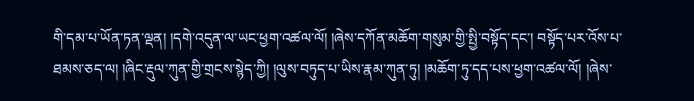གི་དམ་པ་ཡོན་ཏན་ལྡན། །དགེ་འདུན་ལ་ཡང་ཕྱག་འཚལ་ལོ། །ཞེས་དཀོན་མཆོག་གསུམ་གྱི་སྤྱི་བསྟོད་དང་། བསྟོད་པར་འོས་པ་ཐམས་ཅད་ལ། །ཞིང་རྡུལ་ཀུན་གྱི་གྲངས་སྙེད་ཀྱི། །ལུས་བཏུད་པ་ཡིས་རྣམ་ཀུན་ཏུ། །མཆོག་ཏུ་དད་པས་ཕྱག་འཚལ་ལོ། །ཞེས་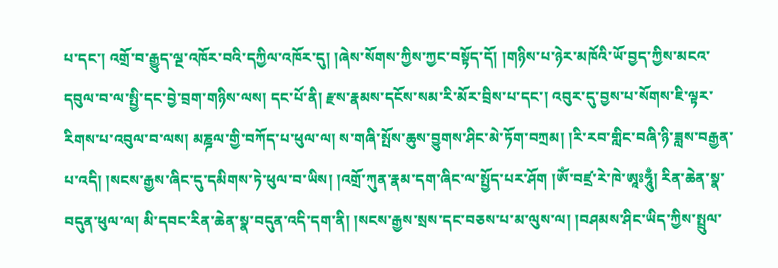པ་དང་། འགྲོ་བ་རྒྱུད་ལྔ་འཁོར་བའི་དཀྱིལ་འཁོར་དུ། །ཞེས་སོགས་ཀྱིས་ཀྱང་བསྟོད་དོ། །གཉིས་པ་ཉེར་མཁོའི་ཡོ་བྱད་ཀྱིས་མངའ་དབུལ་བ་ལ་སྤྱི་དང་བྱེ་བྲག་གཉིས་ལས། དང་པོ་ནི། རྫས་རྣམས་དངོས་སམ་རི་མོར་བྲིས་པ་དང་། འབུར་དུ་བྱས་པ་སོགས་ཇི་ལྟར་རིགས་པ་འབུལ་བ་ལས། མཎྜལ་གྱི་བཀོད་པ་ཕུལ་ལ། ས་གཞི་སྤོས་ཆུས་བྱུགས་ཤིང་མེ་ཏོག་བཀྲམ། །རི་རབ་གླིང་བཞི་ཉི་ཟླས་བརྒྱན་པ་འདི། །སངས་རྒྱས་ཞིང་དུ་དམིགས་ཏེ་ཕུལ་བ་ཡིས། །འགྲོ་ཀུན་རྣམ་དག་ཞིང་ལ་སྤྱོད་པར་ཤོག །ཨོཾ་བཛྲ་རེ་ཁེ་ཨཱཿཧཱུྃ། རིན་ཆེན་སྣ་བདུན་ཕུལ་ལ། མི་དབང་རིན་ཆེན་སྣ་བདུན་འདི་དག་ནི། །སངས་རྒྱས་སྲས་དང་བཅས་པ་མ་ལུས་ལ། །བཤམས་ཤིང་ཡིད་ཀྱིས་སྤྲུལ་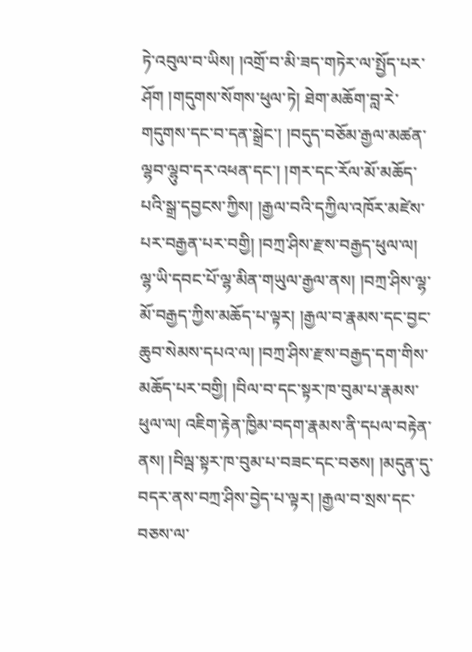ཏེ་འབུལ་བ་ཡིས། །འགྲོ་བ་མི་ཟད་གཏེར་ལ་སྤྱོད་པར་ཤོག །གདུགས་སོགས་ཕུལ་ཏེ། ཐེག་མཆོག་བླ་རེ་གདུགས་དང་བ་དན་སྒྲེང་། །བདུད་བཅོམ་རྒྱལ་མཚན་ལྷབ་ལྷུབ་དར་འཕན་དང་། །གར་དང་རོལ་མོ་མཆོད་པའི་སྒྲ་དབྱངས་ཀྱིས། །རྒྱལ་བའི་དཀྱིལ་འཁོར་མཛེས་པར་བརྒྱན་པར་བགྱི། །བཀྲ་ཤིས་རྫས་བརྒྱད་ཕུལ་ལ། ལྷ་ཡི་དབང་པོ་ལྷ་མིན་གཡུལ་རྒྱལ་ནས། །བཀྲ་ཤིས་ལྷ་མོ་བརྒྱད་ཀྱིས་མཆོད་པ་ལྟར། །རྒྱལ་བ་རྣམས་དང་བྱང་ཆུབ་སེམས་དཔའ་ལ། །བཀྲ་ཤིས་རྫས་བརྒྱད་དག་གིས་མཆོད་པར་བགྱི། །བིལ་བ་དང་སྟར་ཁ་བུམ་པ་རྣམས་ཕུལ་ལ། འཇིག་རྟེན་ཁྱིམ་བདག་རྣམས་ནི་དཔལ་བརྟེན་ནས། །བིལྦ་སྟར་ཁ་བུམ་པ་བཟང་དང་བཅས། །མདུན་དུ་བདར་ནས་བཀྲ་ཤིས་བྱེད་པ་ལྟར། །རྒྱལ་བ་སྲས་དང་བཅས་ལ་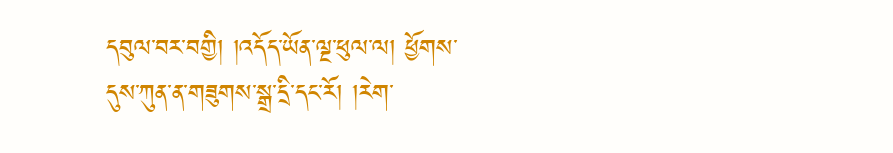དབུལ་བར་བགྱི། །འདོད་ཡོན་ལྔ་ཕུལ་ལ། ཕྱོགས་དུས་ཀུན་ན་གཟུགས་སྒྲ་དྲི་དང་རོ། །རེག་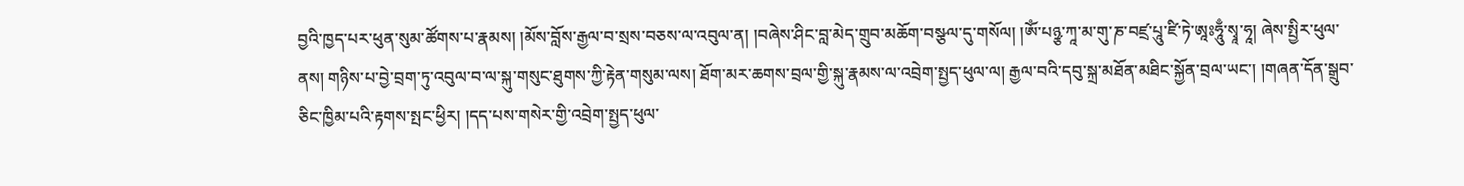བྱའི་ཁྱད་པར་ཕུན་སུམ་ཚོགས་པ་རྣམས། །མོས་བློས་རྒྱལ་བ་སྲས་བཅས་ལ་འབུལ་ན། །བཞེས་ཤིང་བླ་མེད་གྲུབ་མཆོག་བསྩལ་དུ་གསོལ། །ཨོཾ་པཉྩ་ཀཱ་མ་གུ་ཎ་བཛྲ་པཱུ་ཛི་ཏེ་ཨཱཿཧཱུྃ་སྭཱ་ཧཱ། ཞེས་སྤྱིར་ཕུལ་ནས། གཉིས་པ་བྱེ་བྲག་ཏུ་འབུལ་བ་ལ་སྐུ་གསུང་ཐུགས་ཀྱི་རྟེན་གསུམ་ལས། ཐོག་མར་ཆགས་བྲལ་གྱི་སྐུ་རྣམས་ལ་འབྲེག་སྤྱད་ཕུལ་ལ། རྒྱལ་བའི་དབུ་སྐྲ་མཐོན་མཐིང་སྐྱོན་བྲལ་ཡང་། །གཞན་དོན་སྒྲུབ་ཅིང་ཁྱིམ་པའི་རྟགས་སྤང་ཕྱིར། །དད་པས་གསེར་གྱི་འབྲེག་སྤྱད་ཕུལ་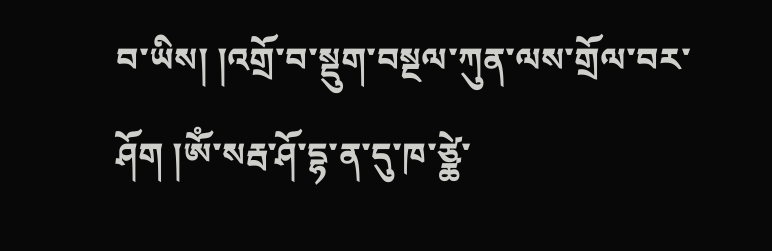བ་ཡིས། །འགྲོ་བ་སྡུག་བསྔལ་ཀུན་ལས་གྲོལ་བར་ཤོག །ཨོཾ་སརྦ་ཤོ་དྷ་ན་དུ་ཁ་ཙྪེ་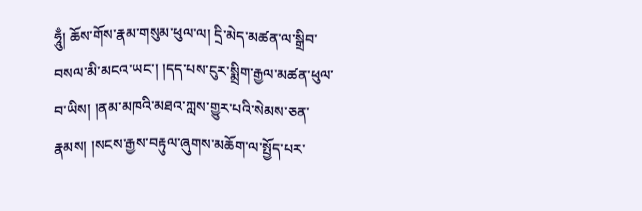ཧཱུྃ། ཆོས་གོས་རྣམ་གསུམ་ཕུལ་ལ། དྲི་མེད་མཚན་ལ་སྒྲིབ་བསལ་མི་མངའ་ཡང་། །དད་པས་ངུར་སྨྲིག་རྒྱལ་མཚན་ཕུལ་བ་ཡིས། །ནམ་མཁའི་མཐའ་ཀླས་གྱུར་པའི་སེམས་ཅན་རྣམས། །སངས་རྒྱས་བརྟུལ་ཞུགས་མཆོག་ལ་སྤྱོད་པར་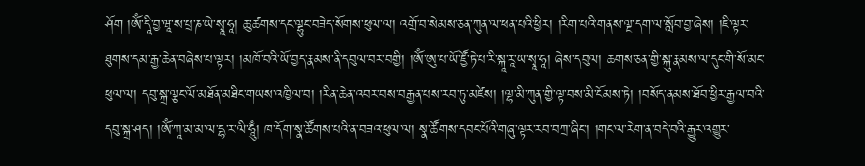ཤོག །ཨོཾ་དཱི་བྱ་ཝཱ་ས་པྲ་ཎ་ཡེ་སྭཱ་ཧཱ། ཆུ་ཚགས་དང་ལྷུང་བཟེད་སོགས་ཕུལ་ལ། འགྲོ་བ་སེམས་ཅན་ཀུན་ལ་ཕན་པའི་ཕྱིར། །རིག་པའི་གནས་ལྔ་དག་ལ་སློབ་བྱ་ཞེས། །ཇི་ལྟར་ཐུགས་དམ་རྒྱ་ཆེན་བཞེས་པ་ལྟར། །མཁོ་བའི་ཡོ་བྱད་རྣམས་ནི་དབུལ་བར་བགྱི། །ཨོཾ་ཨུ་པ་ཡོ་ཛྱོ་ཏེ་པ་རི་སྐཱ་རཱ་ཡ་སྭཱ་ཧཱ། ཞེས་དབུལ། ཆགས་ཅན་གྱི་སྐུ་རྣམས་ལ་དུང་གི་སོ་མང་ཕུལ་ལ། དབུ་སྐྲ་ལྕང་ལོ་མཐོན་མཐིང་གཡས་འཁྱིལ་བ། །རིན་ཆེན་འབར་བས་བརྒྱན་པས་རབ་ཏུ་མཛེས། །ལྷ་མི་ཀུན་གྱི་ལྟ་བས་མི་ངོམས་ཏེ། །བསོད་ནམས་ཐོབ་ཕྱིར་རྒྱལ་བའི་དབུ་སྐྲ་ཤད། །ཨོཾ་ཀཱ་མ་མ་ལ་དྷ་ར་ལི་ཧཱུྃ། ཁ་དོག་སྣ་ཚོགས་པའི་ན་བཟའ་ཕུལ་ལ། སྣ་ཚོགས་དབང་པོའི་གཞུ་ལྟར་རབ་བཀྲ་ཞིང་། །གང་ལ་རེག་ན་བདེ་བའི་རྒྱུར་འགྱུར་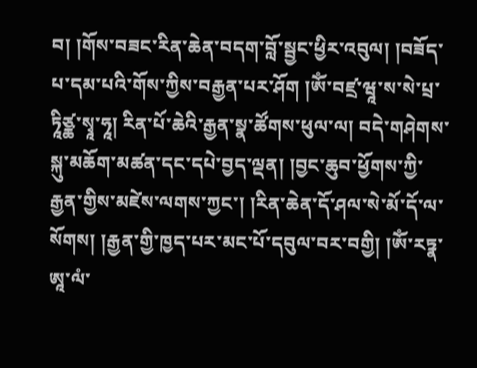བ། །གོས་བཟང་རིན་ཆེན་བདག་བློ་སྦྱང་ཕྱིར་འབུལ། །བཟོད་པ་དམ་པའི་གོས་ཀྱིས་བརྒྱན་པར་ཤོག །ཨོཾ་བཛྲ་ཝཱ་ས་སེ་པྲ་ཏཱིཙྪ་སྭཱ་ཧཱ། རིན་པོ་ཆེའི་རྒྱན་སྣ་ཚོགས་ཕུལ་ལ། བདེ་གཤེགས་སྐུ་མཆོག་མཚན་དང་དཔེ་བྱད་ལྡན། །བྱང་ཆུབ་ཕྱོགས་ཀྱི་རྒྱན་གྱིས་མཛེས་ལགས་ཀྱང་། །རིན་ཆེན་དོ་ཤལ་སེ་མོ་དོ་ལ་སོགས། །རྒྱན་གྱི་ཁྱད་པར་མང་པོ་དབུལ་བར་བགྱི། །ཨོཾ་རཏྣ་ཨཱ་ལཾ་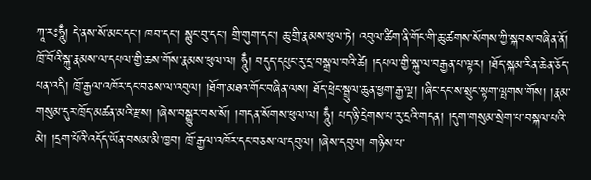ཀཱ་རཿཧཱུྃ། དེ་ནས་སོ་མང་དང་། ཁབ་དང་། སྙུང་བུ་དང་། གྲི་གུག་དང་། ཆུ་གྲི་རྣམས་ཕུལ་ཏེ། འབུལ་ཚིག་ནི་གོང་གི་ཆུ་ཚགས་སོགས་ཀྱི་སྐབས་བཞིན་ནོ། ཁྲོ་བོའི་སྐུ་རྣམས་ལ་དཔལ་གྱི་ཆས་གོས་རྣམས་ཕུལ་ལ། ཧཱུྃ། བདུད་དཔུང་རུ་དྲ་བསྒྲལ་བའི་ཚེ། །དཔལ་གྱི་སྐུ་ལ་བརྒྱན་པ་ལྟར། །ཐོད་སྐམ་རིན་ཆེན་ཅོད་པན་འདི། ཁྲོ་རྒྱལ་འཁོར་དང་བཅས་ལ་འབུལ། །ཐོག་མཐའ་གོང་བཞིན་ལས། ཐོད་ཕྲེང་སྦྲུལ་ཆུན་ཕྱག་རྒྱ་ལྔ། །ཞིང་དང་ས་སྲུང་སྟག་ལྤགས་གོས། །རྣམ་གསུམ་དུར་ཁྲོད་མཚན་མའི་རྫས། །ཞེས་བསྒྱུར་བས་སོ། །གདན་སོགས་ཕུལ་ལ། ཧཱུྃ། པད་ཉི་དྲེགས་པ་རུ་དྲའི་གདན། །དུག་གསུམ་སྲེག་པ་བསྐལ་པའི་མེ། །དྲག་པོའི་འདོད་ཡོན་བསམ་མི་ཁྱབ། ཁྲོ་རྒྱལ་འཁོར་དང་བཅས་ལ་དབུལ། །ཞེས་དབུལ། གཉིས་པ་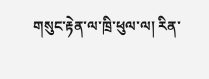གསུང་རྟེན་ལ་ཁྲི་ཕུལ་ལ། རིན་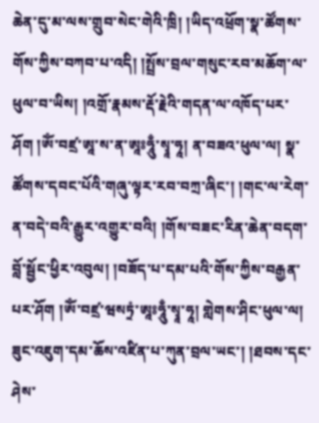ཆེན་དུ་མ་ལས་གྲུབ་སེང་གེའི་ཁྲི། །ཡིད་འཕྲོག་སྣ་ཚོགས་གོས་ཀྱིས་བཀབ་པ་འདི། །སྤྲོས་བྲལ་གསུང་རབ་མཆོག་ལ་ཕུལ་བ་ཡིས། །འགྲོ་རྣམས་རྡོ་རྗེའི་གདན་ལ་འཁོད་པར་ཤོག །ཨོཾ་བཛྲ་ཨཱ་ས་ན་ཨཱཿཧཱུྃ་སྭཱ་ཧཱ། ན་བཟའ་ཕུལ་ལ། སྣ་ཚོགས་དབང་པོའི་གཞུ་ལྟར་རབ་བཀྲ་ཞིང་། །གང་ལ་རེག་ན་བདེ་བའི་རྒྱུར་འགྱུར་བའི། །གོས་བཟང་རིན་ཆེན་བདག་བློ་སྦྱོང་ཕྱིར་འབུལ། །བཟོད་པ་དམ་པའི་གོས་ཀྱིས་བརྒྱན་པར་ཤོག །ཨོཾ་བཛྲ་ཝསཏྲཾ་ཨཱཿཧཱུྃ་སྭཱ་ཧཱ། གླེགས་ཤིང་ཕུལ་ལ། ཟུང་འཇུག་དམ་ཆོས་འཛིན་པ་ཀུན་བྲལ་ཡང་། །ཐབས་དང་ཤེས་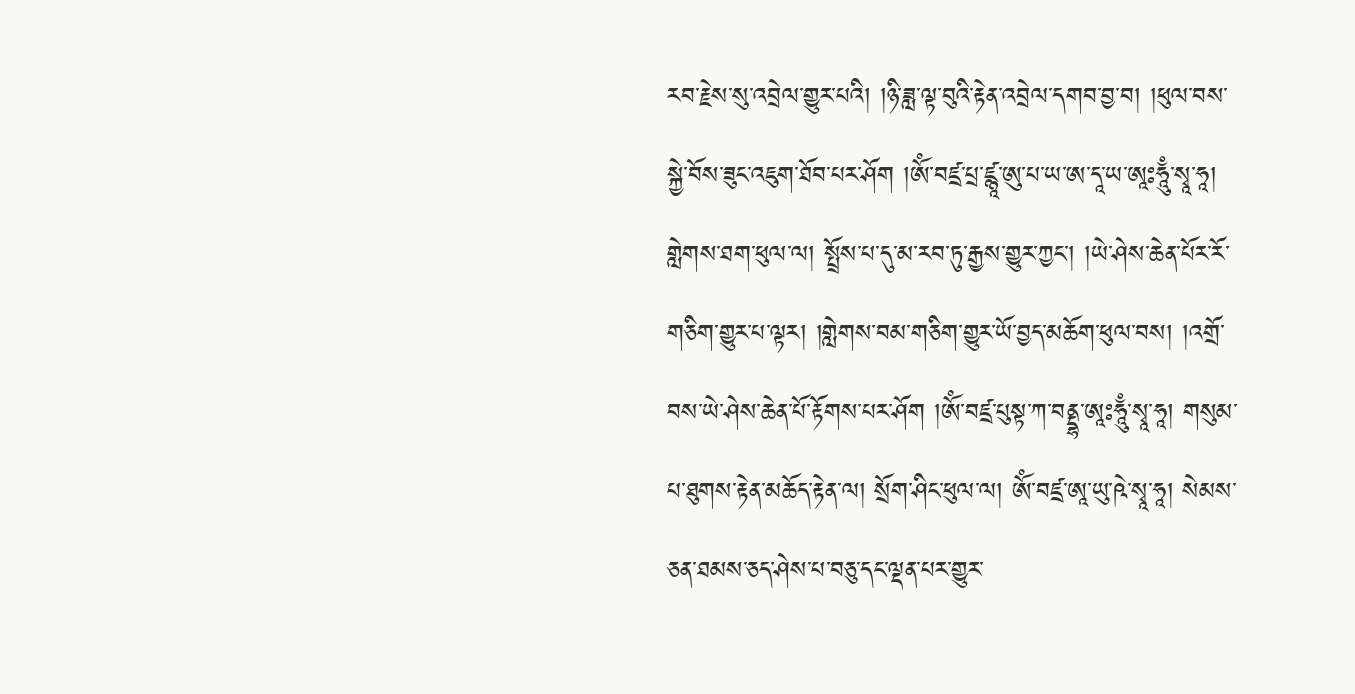རབ་རྗེས་སུ་འབྲེལ་གྱུར་པའི། །ཉི་ཟླ་ལྟ་བུའི་རྟེན་འབྲེལ་དགབ་བྱ་བ། །ཕུལ་བས་སྐྱེ་བོས་ཟུང་འཇུག་ཐོབ་པར་ཤོག །ཨོཾ་བཛྲ་པྲ་ཛྙཱ་ཨུ་པ་ཡ་ཨ་དཱ་ཡ་ཨཱཿཧཱུྃ་སྭཱ་ཧཱ། གླེགས་ཐག་ཕུལ་ལ། སྤྲོས་པ་དུ་མ་རབ་ཏུ་རྒྱས་གྱུར་ཀྱང་། །ཡེ་ཤེས་ཆེན་པོར་རོ་གཅིག་གྱུར་པ་ལྟར། །གླེགས་བམ་གཅིག་གྱུར་ཡོ་བྱད་མཆོག་ཕུལ་བས། །འགྲོ་བས་ཡེ་ཤེས་ཆེན་པོ་རྟོགས་པར་ཤོག །ཨོཾ་བཛྲ་པུསྟ་ཀ་བནྡྷ་ཨཱཿཧཱུྃ་སྭཱ་ཧཱ། གསུམ་པ་ཐུགས་རྟེན་མཆོད་རྟེན་ལ། སྲོག་ཤིང་ཕུལ་ལ། ཨོཾ་བཛྲ་ཨཱ་ཡུ་ཥེ་སྭཱ་ཧཱ། སེམས་ཅན་ཐམས་ཅད་ཤེས་པ་བཅུ་དང་ལྡན་པར་གྱུར་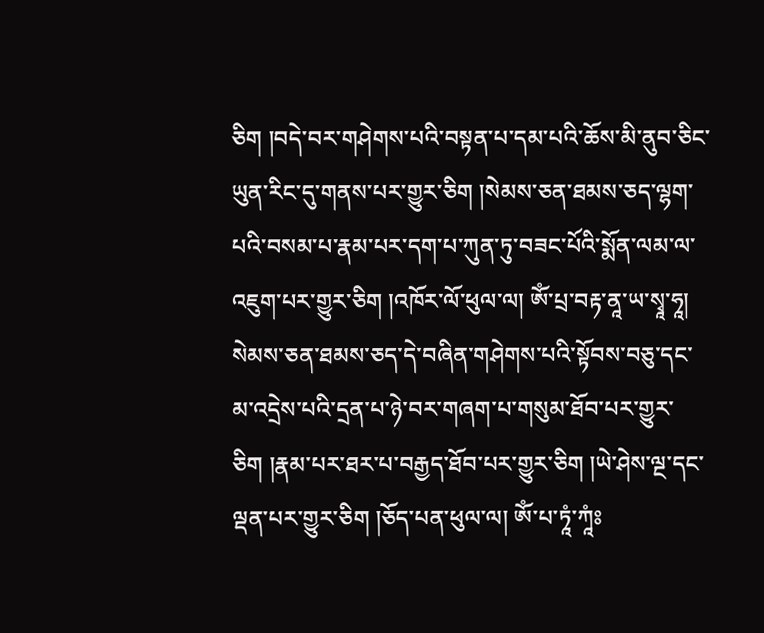ཅིག །བདེ་བར་གཤེགས་པའི་བསྟན་པ་དམ་པའི་ཆོས་མི་ནུབ་ཅིང་ཡུན་རིང་དུ་གནས་པར་གྱུར་ཅིག །སེམས་ཅན་ཐམས་ཅད་ལྷག་པའི་བསམ་པ་རྣམ་པར་དག་པ་ཀུན་ཏུ་བཟང་པོའི་སྨོན་ལམ་ལ་འཇུག་པར་གྱུར་ཅིག །འཁོར་ལོ་ཕུལ་ལ། ཨོཾ་པྲ་བརྟ་ནཱ་ཡ་སྭཱ་ཧཱ། སེམས་ཅན་ཐམས་ཅད་དེ་བཞིན་གཤེགས་པའི་སྟོབས་བཅུ་དང་མ་འདྲེས་པའི་དྲན་པ་ཉེ་བར་གཞག་པ་གསུམ་ཐོབ་པར་གྱུར་ཅིག །རྣམ་པར་ཐར་པ་བརྒྱད་ཐོབ་པར་གྱུར་ཅིག །ཡེ་ཤེས་ལྔ་དང་ལྡན་པར་གྱུར་ཅིག །ཅོད་པན་ཕུལ་ལ། ཨོཾ་པ་ཏཱཾ་ཀཱཾཿ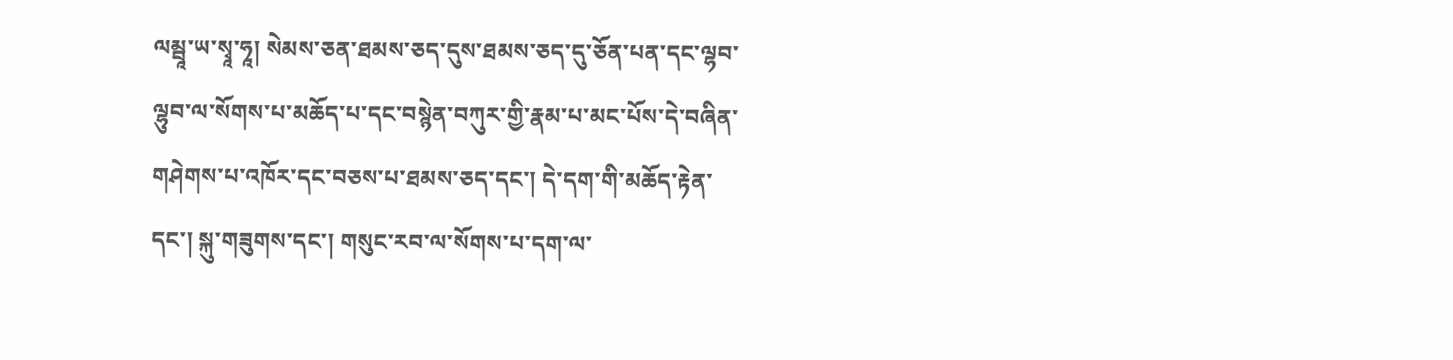ལམྦཱ་ཡ་སྭཱ་ཧཱ། སེམས་ཅན་ཐམས་ཅད་དུས་ཐམས་ཅད་དུ་ཅོན་པན་དང་ལྷབ་ལྷུབ་ལ་སོགས་པ་མཆོད་པ་དང་བསྙེན་བཀུར་གྱི་རྣམ་པ་མང་པོས་དེ་བཞིན་གཤེགས་པ་འཁོར་དང་བཅས་པ་ཐམས་ཅད་དང་། དེ་དག་གི་མཆོད་རྟེན་དང་། སྐུ་གཟུགས་དང་། གསུང་རབ་ལ་སོགས་པ་དག་ལ་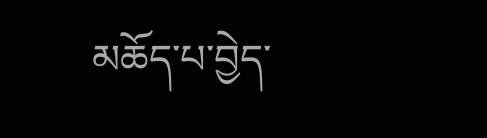མཆོད་པ་བྱེད་